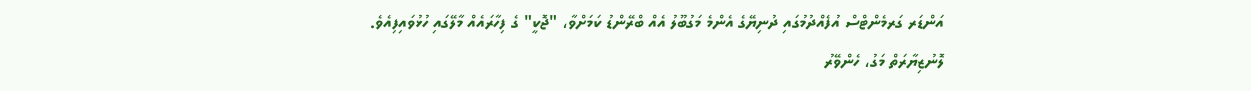އަންޑަރ ގަރމެންޓްސް އުފެއްދުމުގައި ދުނިޔޭގެ އެންމެ މަގުބޫލު އެއް ބްރޭންޑު ކަމަށްވާ، "ޖޮކީ" ގެ ފިހާރައެއް މާލޭގައި ހުޅުވައިފިއެވެ.
ލޮނުޒިޔާރަތް މަގު، ހެންވޭރު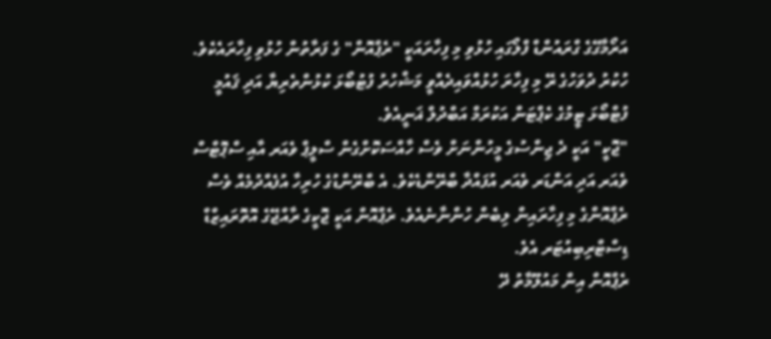އަރޯމާގޭގެ ގްރައުންޑް ފްލޯގައި ހުޅުވި މި ފިހާރައަކީ "ރެޕްއޮން" ގެ ފަރާތުން ހުޅުވި ފިހާރައެކެވެ. ހުކުރު ދުވަހުގެ ރޭ މި ފިހާރަ ހުޅުއްވައިދެއްވީ މަޝްހުރު ފުޓުބޯޅަ ކުޅުންތެރިޔާ އަދި ޤައުމީ ފުޓްބޯޅަ ޓީމުގެ ކެޕްޓަން އަކުރަމް އަބްދުލް ޣަނީއެވެ.
"ޖޮކީ" އަކީ ދެ ޖިންސުގެ މީހުންނަށް ވެސް ހާއްސަކޮށްގެން ސްލީޕް ވެއަރ އާއި ސްޕޮޓްސް ވެއަރ އަދި އަންޑަރ ވެއަރ އުފައްދާ ބްރޭންޑެކެވެ. އެ ބްރޭންޑުގެ ހުރިހާ އުފެއްދުމެއް ވެސް ރެޕްއޮންގެ މި ފިހާރައިން ލިބެން ހުންނާނެއެވެ. ރެޕްއޮން އަކީ ޖޮކީގެ ރާއްޖޭގެ އޮތޮރައިޒްޑް ޑިސްޓްރިބިއުޓަރ އެވެ.
ރެޕްއޮން އިން މައުލޫމާތު ދޭ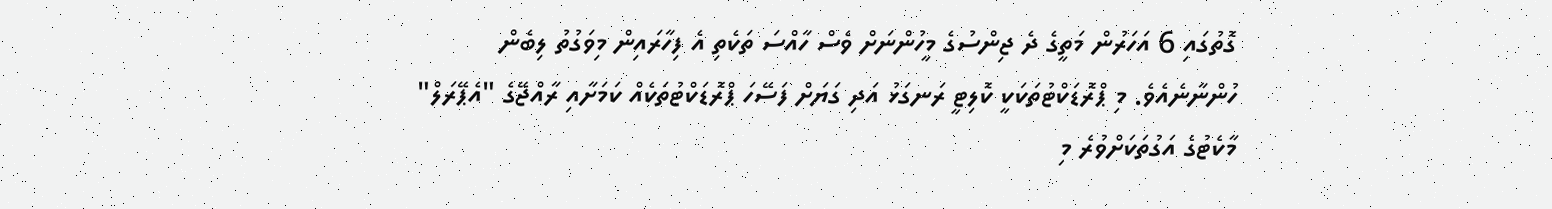ގޮތުގައި 6 އަހަރުން މަތީގެ ދެ ޖިންސުގެ މީހުންނަށް ވެސް ހާއްސަ ތަކެތި އެ ފިހާރައިން މިވަގުތު ލިބެން ހުންނާނެއެވެ. މި ޕްރޮޑަކްޓުތަކަކީ ކޮލިޓީ ރަނގަޅު އަދި ގަޔަށް ފަސޭހަ ޕްރޮޑަކްޓުތަކެއް ކަމަށާއި ރާއްޖޭގެ "އެޕޭރަލް" މާކެޓުގެ އަގުތަކަށްވުރެ މި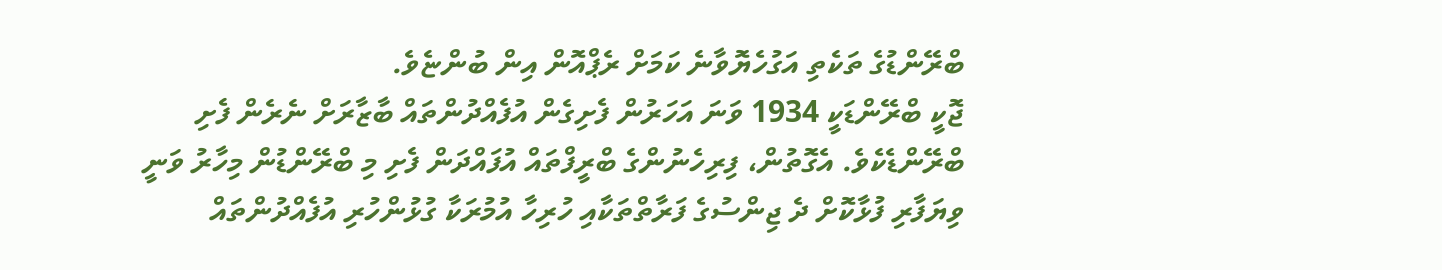ބްރޭންޑުގެ ތަކެތި އަގުހެޔޮވާނެ ކަމަށް ރެޕްއޮން އިން ބުންޏެވެ.
ޖޮކީ ބްރޭންޑަކީ 1934 ވަނަ އަހަރުން ފެށިގެން އުފެއްދުންތައް ބާޒާރަށް ނެރެން ފެށި ބްރޭންޑެކެވެ. އެގޮތުން، ފިރިހެނުންގެ ބްރީފްތައް އުފައްދަން ފެށި މި ބްރޭންޑުން މިހާރު ވަނީ ވިޔަފާރި ފުޅާކޮށް ދެ ޖިންސުގެ ފަރާތްތަކާއި ހުރިހާ އުމުރަކާ ގުޅުންހުރި އުފެއްދުންތައް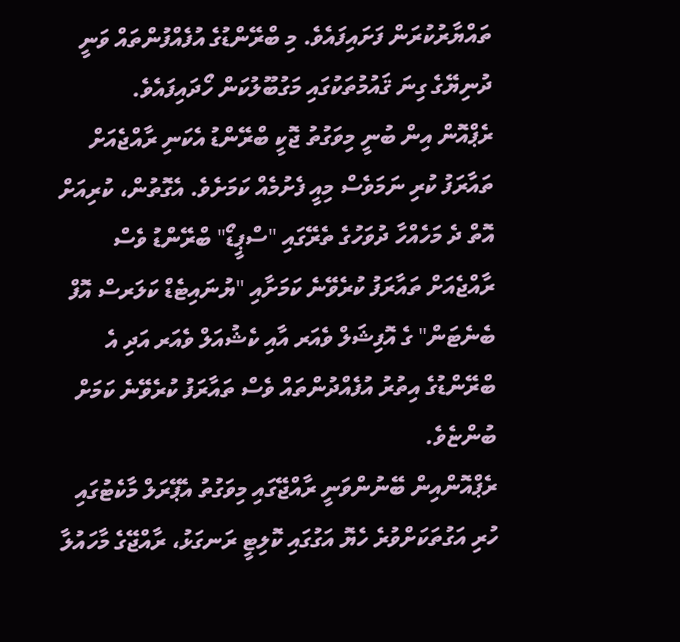ތައްޔާރުކުރަން ފަށައިފައެވެ. މި ބްރޭންޑުގެ އުފެއްފުންތައް ވަނީ ދުނިޔޭގެ ގިނަ ޤައުމުތަކުގައި މަގުބޫލުކަން ހޯދައިފައެވެ.
ރެޕްއޮން އިން ބުނީ މިވަގުތު ޖޮކީ ބްރޭންޑު އެކަނި ރާއްޖެއަށް ތައާރަފު ކުރި ނަމަވެސް މިއީ ފެށުމެއް ކަމަށެވެ. އެގޮތުން، ކުރިއަށް އޮތް ދެ މަހެއްހާ ދުވަހުގެ ތެރޭގައި "ސްޕީޑޯ" ބްރޭންޑު ވެސް ރާއްޖެއަށް ތައާރަފު ކުރެވޭނެ ކަމަށާއި "ޔުނައިޓެޑް ކަލަރސް އޮފް ބެނެޓަން" ގެ އޮފިޝަލް ވެއަރ އާއި ކެޝުއަލް ވެއަރ އަދި އެ ބްރޭންޑުގެ އިތުރު އުފެއްދުންތައް ވެސް ތައާރަފު ކުރެވޭނެ ކަމަށް ބުންޏެވެ.
ރެޕްއޮންއިން ބޭނުންވަނީ ރާއްޖޭގައި މިވަގުތު އެޕޭރަލް މާކެޓުގައި ހުރި އަގުތަކަށްވުރެ ހެޔޮ އަގުގައި ކޮލިޓީ ރަނގަޅު، ރާއްޖޭގެ މާހައުލާ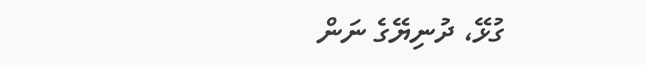ގުޅޭ، ދުނިޔޭގެ ނަން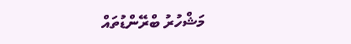މަޝްހުރު ބްރޭންޑުތައް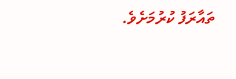ތައާރަފު ކުރުމަށެވެ.